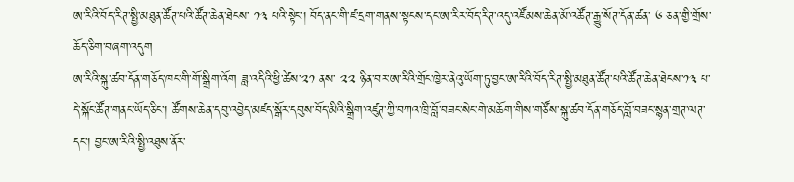ཨ་རིའི་བོད་རིཊ་སྤྱི་མཐུན་ཚོཊ་པའི་ཚོཊ་ཆེན་ཐེངས་ ༡༣ པའི་སྟེང་། བོད་ནང་གི་ཛ་དྲག་གནས་སྟངས་དང་ཨ་རིར་བོད་རིཊ་འདུ་འཛོམས་ཆེན་མོ་འཚོཊ་རྒྱུ་སོཊ་དོན་ཚན་ ༦ ཅན་གྱི་གྲོས་ཆོད་ཅིག་བཞག་འདུག
ཨ་རིའི་སྐུ་ཚབ་དོན་གཅོད་ཁང་གི་གོ་སྒྲིག་འོག ཟླ་འདིའི་ཕྱི་ཚེས་༢༡ ནས་ ༢༢ ཉིན་བར་ཨ་རིའི་གྲོང་ཁྱེར་ནེའུ་ཡོག་ཏུ་བྱང་ཨ་རིའི་བོད་རིཊ་སྤྱི་མཐུན་ཚོཊ་པའི་ཚོཊ་ཆེན་ཐེངས་༡༣ པ་དེ་སྐོང་ཚོཊ་གནང་ཡོད་ཅིང་། ཚོགས་ཆེན་དབུ་འབྱེད་མཛད་སྒོར་དབུས་བོད་མིའི་སྒྲིག་འཛུཊ་ཀྱི་བཀའ་ཁྲི་བློ་བཟང་སེང་གེ་མཆོག་གིས་གཙོས་སྐུ་ཚབ་དོན་གཅོད་བློ་བཟང་སྙན་གྲཊ་ལཊ་དང་། བྱང་ཨ་རིའི་སྤྱི་འཐུས་ནོར་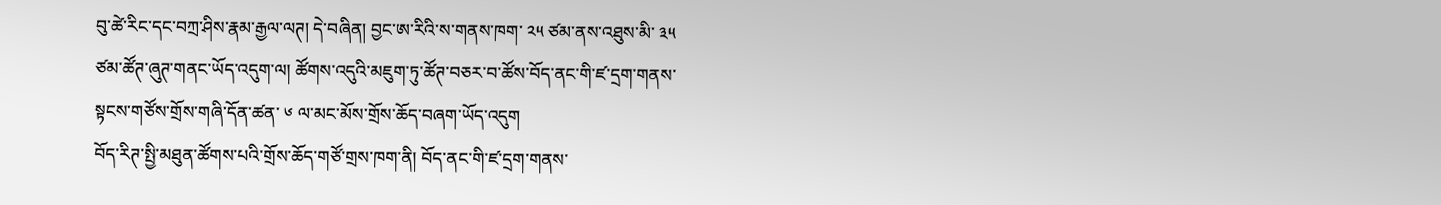བུ་ཚེ་རིང་དང་བཀྲ་ཤིས་རྣམ་རྒྱལ་ལཊ། དེ་བཞིན། བྱང་ཨ་རིའི་ས་གནས་ཁག་ ༢༥ ཙམ་ནས་འཐུས་མི་ ༣༥ ཙམ་ཚོཊ་ཞུཊ་གནང་ཡོད་འདུག་ལ། ཚོགས་འདུའི་མཇུག་ཏུ་ཚོཊ་བཅར་བ་ཚོས་བོད་ནང་གི་ཛ་དྲག་གནས་སྟངས་གཙོས་གྲོས་གཞི་དོན་ཚན་ ༦ ལ་མང་མོས་གྲོས་ཆོད་བཞག་ཡོད་འདུག
བོད་རིཊ་སྤྱི་མཐུན་ཚོགས་པའི་གྲོས་ཆོད་གཙོ་གྲས་ཁག་ནི། བོད་ནང་གི་ཛ་དྲག་གནས་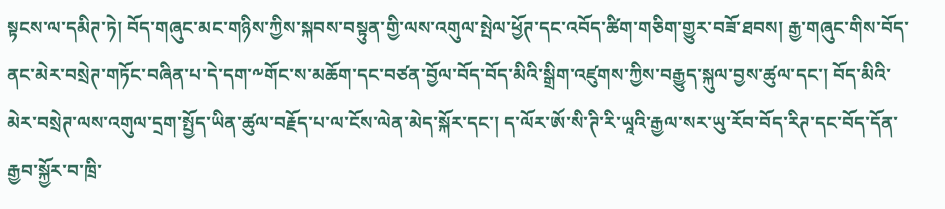སྟངས་ལ་དམིཊ་ཏེ། བོད་གཞུང་མང་གཉིས་ཀྱིས་སྐབས་བསྟུན་གྱི་ལས་འགུལ་སྤེལ་ཕྱོཊ་དང་འབོད་ཚིག་གཅིག་གྱུར་བཟོ་ཐབས། རྒྱ་གཞུང་གིས་བོད་ནང་མེར་བསྲེཊ་གཏོང་བཞིན་པ་དེ་དག་༸གོང་ས་མཆོག་དང་བཙན་བྱོལ་བོད་བོད་མིའི་སྒྲིག་འཛུགས་ཀྱིས་བརྒྱུད་སྐུལ་བྱས་ཚུལ་དང་། བོད་མིའི་མེར་བསྲེཊ་ལས་འགུལ་དྲག་སྤྱོད་ཡིན་ཚུལ་བརྗོད་པ་ལ་ངོས་ལེན་མེད་སྐོར་དང་། ད་ལོར་ཨོ་སི་ཊི་རི་ཡཱའི་རྒྱལ་སར་ཡུ་རོབ་བོད་རིཊ་དང་བོད་དོན་རྒྱབ་སྐྱོར་བ་ཁྲི་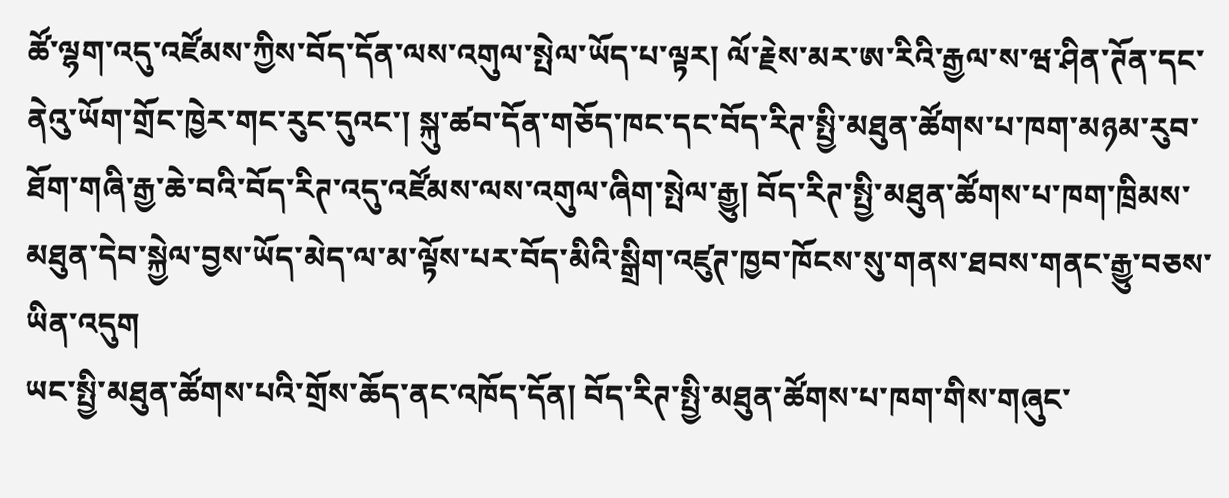ཚོ་ལྷག་འདུ་འཛོམས་ཀྱིས་བོད་དོན་ལས་འགུལ་སྤེལ་ཡོད་པ་ལྟར། ལོ་རྗེས་མར་ཨ་རིའི་རྒྱལ་ས་ཝ་ཤིན་ཊོན་དང་ནེའུ་ཡོག་གྲོང་ཁྱེར་གང་རུང་དུའང་། སྐུ་ཚབ་དོན་གཅོད་ཁང་དང་བོད་རིཊ་སྤྱི་མཐུན་ཚོགས་པ་ཁག་མཉམ་རུབ་ཐོག་གཞི་རྒྱ་ཆེ་བའི་བོད་རིཊ་འདུ་འཛོམས་ལས་འགུལ་ཞིག་སྤེལ་རྒྱུ། བོད་རིཊ་སྤྱི་མཐུན་ཚོགས་པ་ཁག་ཁྲིམས་མཐུན་དེབ་སྐྱེལ་བྱས་ཡོད་མེད་ལ་མ་ལྟོས་པར་བོད་མིའི་སྒྲིག་འཛུཊ་ཁྱབ་ཁོངས་སུ་གནས་ཐབས་གནང་རྒྱུ་བཅས་ཡིན་འདུག
ཡང་སྤྱི་མཐུན་ཚོགས་པའི་གྲོས་ཆོད་ནང་འཁོད་དོན། བོད་རིཊ་སྤྱི་མཐུན་ཚོགས་པ་ཁག་གིས་གཞུང་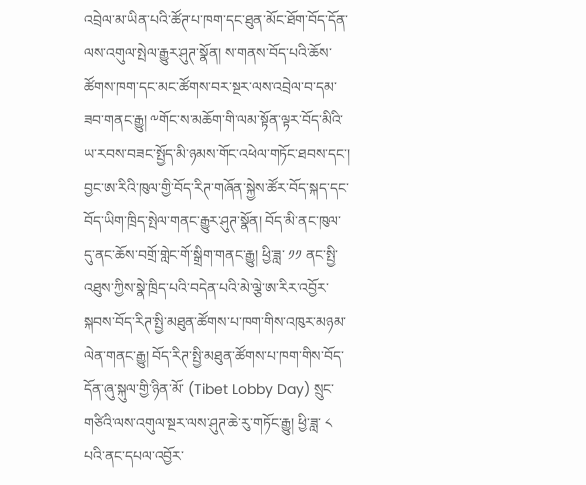འབྲེལ་མ་ཡིན་པའི་ཚོཊ་པ་ཁག་དང་ཐུན་མོང་ཐོག་བོད་དོན་ལས་འགུལ་སྤེལ་རྒྱུར་ཤུཊ་སྣོན། ས་གནས་བོད་པའི་ཆོས་ཚོགས་ཁག་དང་མང་ཚོགས་བར་སྔར་ལས་འབྲེལ་བ་དམ་ཟབ་གནང་རྒྱུ། ༸གོང་ས་མཆོག་གི་ལམ་སྟོན་ལྟར་བོད་མིའི་ཡ་རབས་བཟང་སྤྱོད་མི་ཉམས་གོང་འཕེལ་གཏོང་ཐབས་དང་། བྱང་ཨ་རིའི་ཁུལ་གྱི་བོད་རིཊ་གཞོན་སྐྱེས་ཚོར་བོད་སྐད་དང་བོད་ཡིག་ཁྲིད་སྤེལ་གནང་རྒྱུར་ཤུཊ་སྣོན། བོད་མི་ནང་ཁུལ་དུ་ནང་ཆོས་བགྲོ་གླེང་གོ་སྒྲིག་གནང་རྒྱུ། ཕྱི་ཟླ་ ༡༡ ནང་སྤྱི་འཐུས་ཀྱིས་སྣེ་ཁྲིད་པའི་བདེན་པའི་མེ་ལྕེ་ཨ་རིར་འབྱོར་སྐབས་བོད་རིཊ་སྤྱི་མཐུན་ཚོགས་པ་ཁག་གིས་འཁུར་མཉམ་ལེན་གནང་རྒྱུ། བོད་རིཊ་སྤྱི་མཐུན་ཚོགས་པ་ཁག་གིས་བོད་དོན་ཞུ་སྐུལ་གྱི་ཉིན་མོ་ (Tibet Lobby Day) སྲུང་གཙིའི་ལས་འགུལ་སྔར་ལས་ཤུཊ་ཆེ་རུ་གཏོང་རྒྱུ། ཕྱི་ཟླ་ ༨ པའི་ནང་དཔལ་འབྱོར་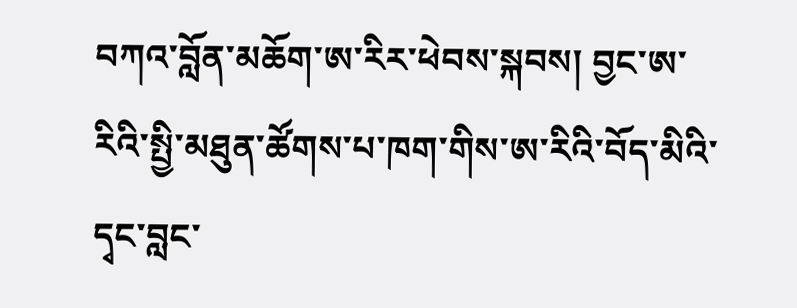བཀའ་བློན་མཆོག་ཨ་རིར་ཕེབས་སྐབས། བྱང་ཨ་རིའི་སྤྱི་མཐུན་ཚོགས་པ་ཁག་གིས་ཨ་རིའི་བོད་མིའི་དྭང་བླང་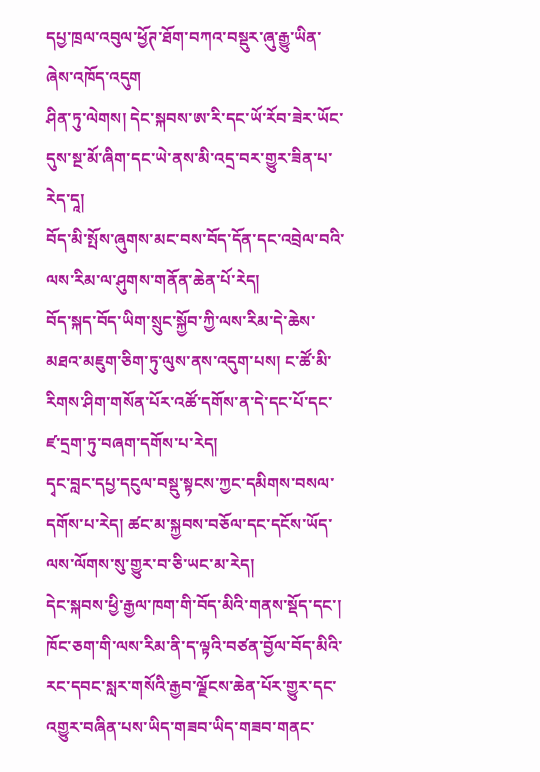དཔྱ་ཁྲལ་འབུལ་ཕྱོཊ་ཐོག་བཀའ་བསྡུར་ཞུ་རྒྱུ་ཡིན་ཞེས་འཁོད་འདུག
ཤིན་ཏུ་ལེགས། དེང་སྐབས་ཨ་རི་དང་ཡོ་རོབ་ཟེར་ཡོང་དུས་སྔ་མོ་ཞིག་དང་ཡེ་ནས་མི་འདྲ་བར་གྱུར་ཟིན་པ་རེད་དཱ།
བོད་མི་སྤོས་ཞུགས་མང་བས་བོད་དོན་དང་འབྲེལ་བའི་ལས་རིམ་ལ་ཤུགས་གནོན་ཆེན་པོ་རེད།
བོད་སྐད་བོད་ཡིག་སྲུང་སྐྱོབ་ཀྱི་ལས་རིམ་དེ་ཆེས་མཐའ་མཇུག་ཅིག་ཏུ་ལུས་ནས་འདུག་པས། ང་ཚོ་མི་རིགས་ཤིག་གསོན་པོར་འཚོ་དགོས་ན་དེ་དང་པོ་དང་ཛ་དྲག་ཏུ་བཞག་དགོས་པ་རེད།
དྭང་བླང་དཔྱ་དངུལ་བསྡུ་སྟངས་ཀྱང་དམིགས་བསལ་དགོས་པ་རེད། ཚང་མ་སྐྱབས་བཅོལ་དང་དངོས་ཡོད་ལས་ལོགས་སུ་གྱུར་བ་ཅི་ཡང་མ་རེད།
དེང་སྐབས་ཕྱི་རྒྱལ་ཁག་གི་བོད་མིའི་གནས་སྡོད་དང་། ཁོང་ཅག་གི་ལས་རིམ་ནི་ད་ལྟའི་བཙན་བྱོལ་བོད་མིའི་རང་དབང་སླར་གསོའི་རྒྱབ་ལྗོངས་ཆེན་པོར་གྱུར་དང་འགྱུར་བཞིན་པས་ཡིད་གཟབ་ཡིད་གཟབ་གནང་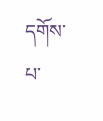དགོས་པ་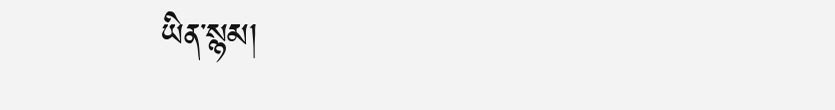ཡིན་སྙམ།